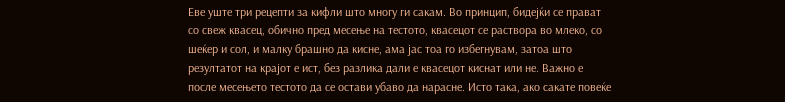Еве уште три рецепти за кифли што многу ги сакам. Во принцип, бидејќи се прават со свеж квасец, обично пред месење на тестото, квасецот се раствора во млеко, со шеќер и сол, и малку брашно да кисне, ама јас тоа го избегнувам, затоа што резултатот на крајот е ист, без разлика дали е квасецот киснат или не. Важно е после месењето тестото да се остави убаво да нарасне. Исто така, ако сакате повеќе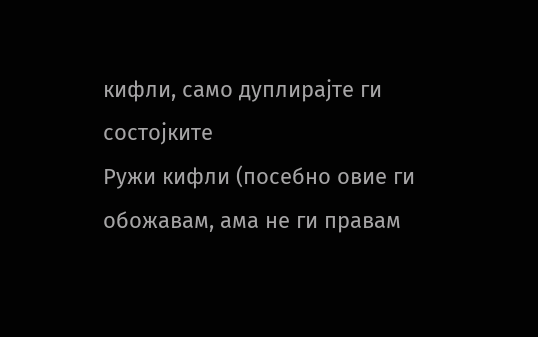кифли, само дуплирајте ги состојките
Ружи кифли (посебно овие ги обожавам, ама не ги правам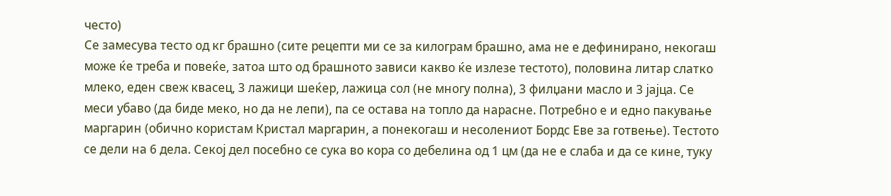често)
Се замесува тесто од кг брашно (сите рецепти ми се за килограм брашно, ама не е дефинирано, некогаш може ќе треба и повеќе, затоа што од брашното зависи какво ќе излезе тестото), половина литар слатко млеко, еден свеж квасец, 3 лажици шеќер, лажица сол (не многу полна), 3 филџани масло и 3 јајца. Се меси убаво (да биде меко, но да не лепи), па се остава на топло да нарасне. Потребно е и едно пакување маргарин (обично користам Кристал маргарин, а понекогаш и несолениот Бордс Еве за готвење). Тестото се дели на 6 дела. Секој дел посебно се сука во кора со дебелина од 1 цм (да не е слаба и да се кине, туку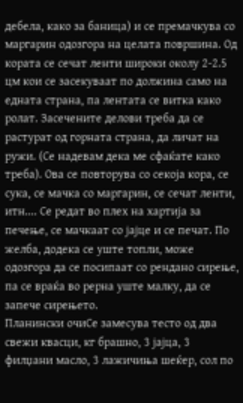дебела, како за баница) и се премачкува со маргарин одозгора на целата површина. Од кората се сечат ленти широки околу 2-2.5 цм кои се засекуваат по должина само на едната страна, па лентата се витка како ролат. Засечените делови треба да се растурат од горната страна, да личат на ружи. (Се надевам дека ме сфаќате како треба). Ова се повторува со секоја кора, се сука, се мачка со маргарин, се сечат ленти, итн.... Се редат во плех на хартија за печење, се мачкаат со јајце и се печат. По желба, додека се уште топли, може одозгора да се посипаат со рендано сирење, па се враќа во рерна уште малку, да се запече сирењето.
Планински очиСе замесува тесто од два свежи квасци, кг брашно, 3 јајца, 3 филџани масло, 3 лажичиња шеќер, сол по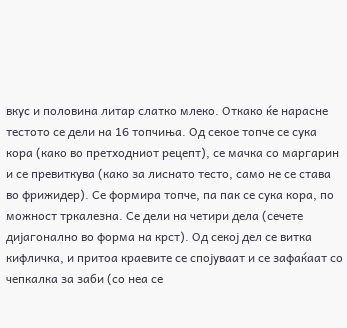вкус и половина литар слатко млеко. Откако ќе нарасне тестото се дели на 16 топчиња. Од секое топче се сука кора (како во претходниот рецепт), се мачка со маргарин и се превиткува (како за лиснато тесто, само не се става во фрижидер). Се формира топче, па пак се сука кора, по можност тркалезна. Се дели на четири дела (сечете дијагонално во форма на крст). Од секој дел се витка кифличка, и притоа краевите се спојуваат и се зафаќаат со чепкалка за заби (со неа се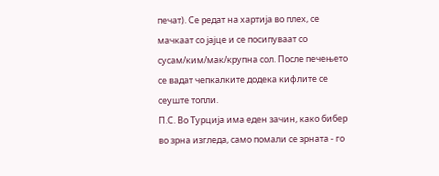печат). Се редат на хартија во плех, се мачкаат со јајце и се посипуваат со сусам/ким/мак/крупна сол. После печењето се вадат чепкалките додека кифлите се сеуште топли.
П.С. Во Турција има еден зачин, како бибер во зрна изгледа, само помали се зрната - го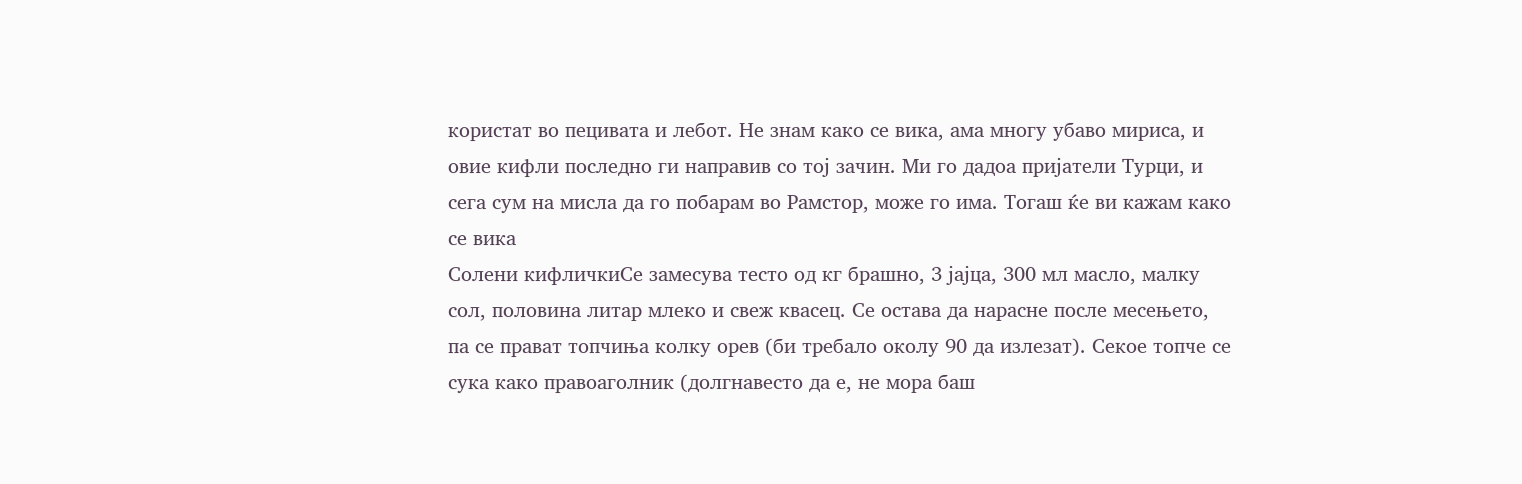користат во пецивата и лебот. Не знам како се вика, ама многу убаво мириса, и овие кифли последно ги направив со тој зачин. Ми го дадоа пријатели Турци, и сега сум на мисла да го побарам во Рамстор, може го има. Тогаш ќе ви кажам како се вика
Солени кифличкиСе замесува тесто од кг брашно, 3 јајца, 300 мл масло, малку сол, половина литар млеко и свеж квасец. Се остава да нарасне после месењето, па се прават топчиња колку орев (би требало околу 90 да излезат). Секое топче се сука како правоаголник (долгнавесто да е, не мора баш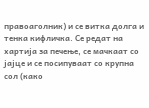правоаголник) и се витка долга и тенка кифличка. Се редат на хартија за печење, се мачкаат со јајце и се посипуваат со крупна сол (како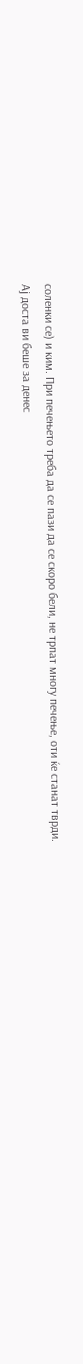соленки се) и ким. При печењето треба да се пази да се скоро бели, не трпат многу печење, оти ќе станат тврди.
Ај доста ви беше за денес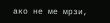ако не ме мрзи,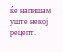ќе напишам уште некој рецепт.